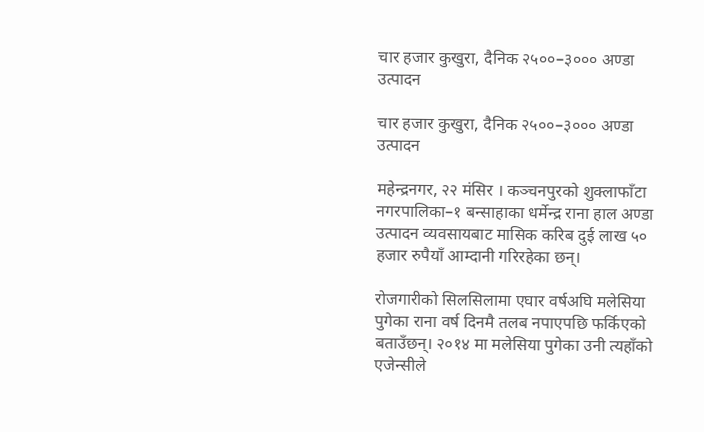चार हजार कुखुरा, दैनिक २५००–३००० अण्डा उत्पादन

चार हजार कुखुरा, दैनिक २५००–३००० अण्डा उत्पादन

महेन्द्रनगर, २२ मंसिर । कञ्चनपुरको शुक्लाफाँटा नगरपालिका–१ बन्साहाका धर्मेन्द्र राना हाल अण्डा उत्पादन व्यवसायबाट मासिक करिब दुई लाख ५० हजार रुपैयाँ आम्दानी गरिरहेका छन्।

रोजगारीको सिलसिलामा एघार वर्षअघि मलेसिया पुगेका राना वर्ष दिनमै तलब नपाएपछि फर्किएको बताउँछन्। २०१४ मा मलेसिया पुगेका उनी त्यहाँको एजेन्सीले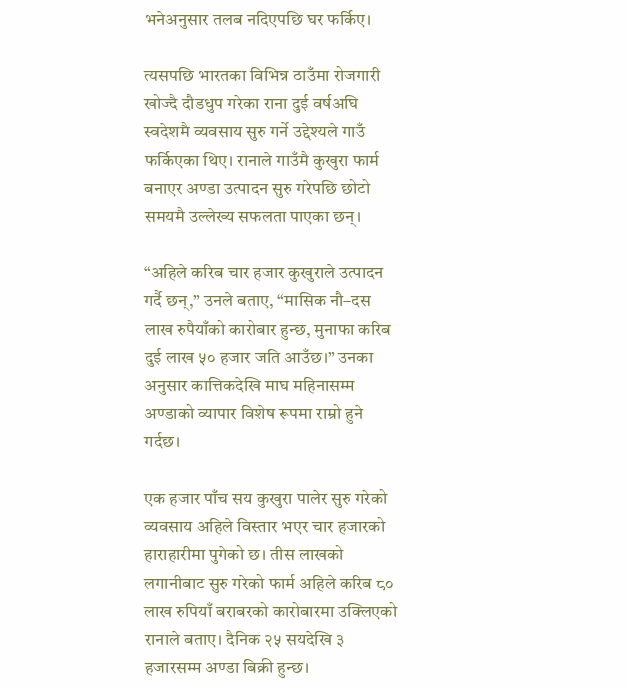भनेअनुसार तलब नदिएपछि घर फर्किए।

त्यसपछि भारतका विभिन्न ठाउँमा रोजगारी खोज्दै दौडधुप गरेका राना दुई वर्षअघि स्वदेशमै व्यवसाय सुरु गर्ने उद्देश्यले गाउँ फर्किएका थिए। रानाले गाउँमै कुखुरा फार्म बनाएर अण्डा उत्पादन सुरु गरेपछि छोटो समयमै उल्लेख्य सफलता पाएका छन्।

“अहिले करिब चार हजार कुखुराले उत्पादन गर्दै छन्,” उनले बताए, “मासिक नौ–दस लाख रुपैयाँको कारोबार हुन्छ, मुनाफा करिब दुई लाख ५० हजार जति आउँछ।” उनका अनुसार कात्तिकदेखि माघ महिनासम्म अण्डाको व्यापार विशेष रूपमा राम्रो हुने गर्दछ।

एक हजार पाँच सय कुखुरा पालेर सुरु गरेको व्यवसाय अहिले विस्तार भएर चार हजारको हाराहारीमा पुगेको छ। तीस लाखको लगानीबाट सुरु गरेको फार्म अहिले करिब ८० लाख रुपियाँ बराबरको कारोबारमा उक्लिएको रानाले बताए। दैनिक २५ सयदेखि ३ हजारसम्म अण्डा बिक्री हुन्छ।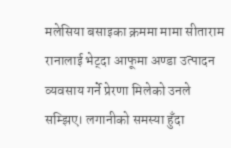मलेसिया बसाइका क्रममा मामा सीताराम रानालाई भेट्दा आफूमा अण्डा उत्पादन व्यवसाय गर्ने प्रेरणा मिलेको उनले सम्झिए। लगानीको समस्या हुँदा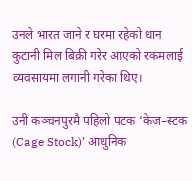उनले भारत जाने र घरमा रहेको धान कुटानी मिल बिक्री गरेर आएको रकमलाई व्यवसायमा लगानी गरेका थिए।

उनी कञ्चनपुरमै पहिलो पटक ‘केज–स्टक (Cage Stock)’ आधुनिक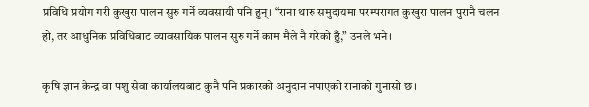प्रविधि प्रयोग गरी कुखुरा पालन सुरु गर्ने व्यवसायी पनि हुन्। “राना थारु समुदायमा परम्परागत कुखुरा पालन पुरानै चलन हो, तर आधुनिक प्रविधिबाट व्यावसायिक पालन सुरु गर्ने काम मैले नै गरेको हुँ,” उनले भने।

कृषि ज्ञान केन्द्र वा पशु सेवा कार्यालयबाट कुनै पनि प्रकारको अनुदान नपाएको रानाको गुनासो छ।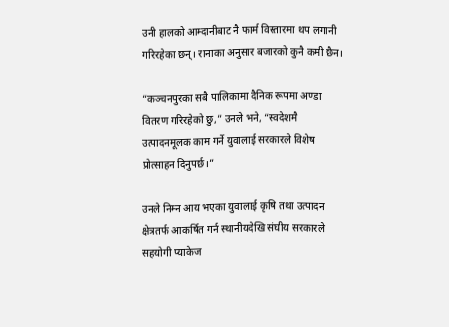उनी हालको आम्दानीबाट नै फार्म विस्तारमा थप लगानी गरिरहेका छन्। रानाका अनुसार बजारको कुनै कमी छैन।

“कञ्चनपुरका सबै पालिकामा दैनिक रूपमा अण्डा वितरण गरिरहेको छु,” उनले भने, “स्वदेशमै उत्पादनमूलक काम गर्ने युवालाई सरकारले विशेष प्रोत्साहन दिनुपर्छ।”

उनले निम्न आय भएका युवालाई कृषि तथा उत्पादन क्षेत्रतर्फ आकर्षित गर्न स्थानीयदेखि संघीय सरकारले सहयोगी प्याकेज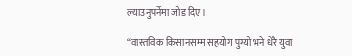ल्याउनुपर्नेमा जोड दिए।

“वास्तविक किसानसम्म सहयोग पुग्यो भने धेरै युवा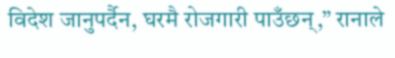विदेश जानुपर्दैन, घरमै रोजगारी पाउँछन्,” रानाले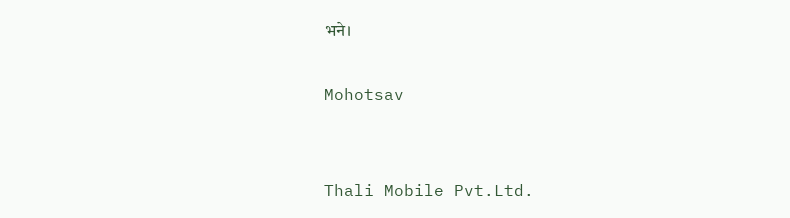भने।

Mohotsav


Thali Mobile Pvt.Ltd.